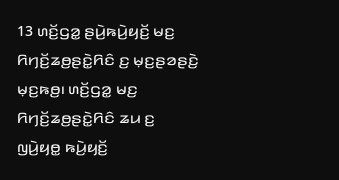13 ꤛꤢꤩ꤬ꤞꤤ꤭ ꤔꤣꤧ꤬ꤒꤣꤧ꤬ꤟꤢꤩ꤬ ꤗꤢ꤬ ꤖꤚꤢꤩ꤬ꤘꤥ꤬ꤔꤢꤧ꤭ꤖꤢꤨ ꤢ꤬ ꤗ꤫ꤢ꤬ꤔꤤꤔꤢꤧ꤬ ꤗ꤫ꤢ꤬ꤒꤥ꤬꤯ ꤛꤢꤩ꤬ꤞꤤ꤭ ꤗꤢ꤬ ꤖꤚꤢꤩ꤬ꤘꤥ꤬ꤔꤢꤧ꤭ꤖꤢꤨ ꤘꤣ ꤢ꤬ ꤜꤣꤧ꤬ꤟꤥ꤭ ꤒꤣꤧ꤬ꤟꤢꤩ꤬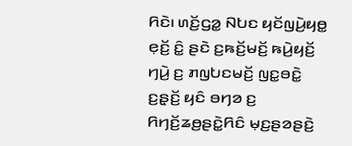ꤖꤢꤧ꤯ ꤛꤢꤩ꤬ꤞꤤ꤭ ꤡꤝꤢ ꤟꤢꤩꤜꤣꤧ꤬ꤟꤥ꤭ ꤕ꤫ꤢꤩ꤬ ꤢꤨ꤭ ꤔꤢꤧ ꤢ꤬ꤒꤢꤩ꤬ꤗꤢꤩ꤬ ꤒꤣꤧ꤬ꤟꤢꤩ꤬ ꤚꤣꤧ꤬ ꤢ꤬ ꤊꤜꤝꤢꤗꤢꤩ꤬ ꤜꤢ꤭ꤋꤢꤧ꤭ ꤢ꤬ꤔ꤫ꤢꤩ꤬ ꤟꤢꤨ ꤋꤚꤤ ꤢ꤬ ꤖꤚꤢꤩ꤬ꤘꤥ꤬ꤔꤢꤧ꤭ꤖꤢꤨ ꤗ꤫ꤢ꤬ꤔꤤꤔꤢꤧ꤬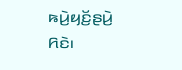ꤒꤣꤧ꤬ꤟꤢꤩ꤬ꤔꤣꤧ꤬ ꤖꤢꤧ꤯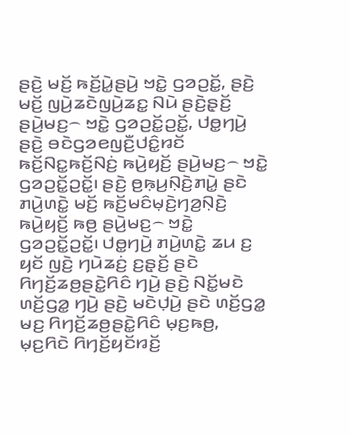ꤔꤢꤧ꤬ ꤗꤢꤩ꤬ ꤒꤢꤩ꤬ꤣꤧ꤭ꤔꤣꤧ꤬ ꤠꤢꤧ꤭ ꤞꤤꤑꤢꤩ꤭, ꤔꤢꤧ꤬ ꤗꤢꤩ꤬ ꤜꤣꤧ꤬ꤘꤢꤧꤜꤣꤧ꤬ꤘꤢ꤭ ꤡꤣꤧ ꤔꤢꤧ꤬ꤔ꤫ꤢꤩ꤬ ꤔꤣꤧ꤬ꤗꤢ꤬꤮ ꤠꤢꤧ꤭ ꤞꤤꤑꤢꤩ꤭ꤑꤢꤩ꤭, ꤓꤥ꤭ꤚꤣꤧ꤬ ꤔꤢꤧ꤬ ꤋꤢꤧꤞꤤꤕꤜꤢꤪ꤬ꤓꤢꤨ꤭ꤙꤢꤩ ꤒꤢꤩ꤬ꤡꤢ꤭ꤒꤢꤩ꤬ꤡꤢꤦ꤬ ꤒꤣꤧ꤬ꤟꤢꤩ꤬ ꤔꤣꤧ꤬ꤗꤢ꤬꤮ ꤠꤢꤧ꤭ ꤞꤤꤑꤢꤩ꤭ꤑꤢꤩ꤭꤯ ꤔꤢꤧ꤬ ꤥ꤬ꤒ꤫ꤣ꤬ꤡ꤫ꤢꤧ꤬ꤊꤣꤧ꤭ ꤔꤢꤧ ꤊꤣꤧ꤬ꤛꤢꤧ꤭ ꤗꤢꤩ꤬ ꤒꤢꤩ꤬ꤗꤢꤨꤗ꤫ꤢꤧ꤬ꤚꤤ꤬ꤡ꤫ꤢꤧ꤬ ꤒꤣꤧ꤬ꤟꤢꤩ꤬ ꤒꤥ꤬ ꤔꤣꤧ꤬ꤗꤢ꤬꤮ ꤠꤢꤧ꤭ ꤞꤤꤑꤢꤩ꤭ꤑꤢꤩ꤭꤯ ꤓꤥ꤭ꤚꤣꤧ꤬ ꤊꤣꤧ꤬ꤛꤢꤧ꤭ ꤘꤣ ꤢ꤬ ꤟꤢꤩ ꤜꤢꤧ꤬ ꤚꤣꤧꤘꤢꤦ꤬ ꤢ꤬ꤔ꤫ꤢꤩ꤬ ꤔꤢꤧ ꤖꤚꤢꤩ꤬ꤘꤥ꤬ꤔꤢꤧ꤭ꤖꤢꤨ ꤚꤣꤧ꤬ ꤔꤢꤧ꤬ ꤡꤢꤩ꤭ꤗꤢꤧ ꤛꤢꤩ꤬ꤞꤤ꤭ ꤚꤣꤧ꤬ ꤔꤢꤧ꤬ ꤗꤢꤧꤓ꤫ꤣꤧ꤬ ꤔꤢꤧ ꤛꤢꤩ꤬ꤞꤤ꤭ ꤗꤢ꤬ ꤖꤚꤢꤩ꤬ꤘꤥ꤬ꤔꤢꤧ꤭ꤖꤢꤨ ꤗ꤫ꤢ꤬ꤒꤥ꤬, ꤗ꤫ꤢ꤬ꤖꤢꤧ ꤖꤚꤢꤩ꤬ꤟꤢꤩꤙꤢꤩ꤬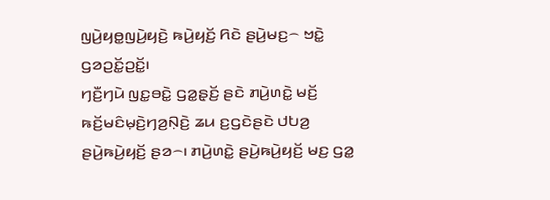ꤜꤣꤧ꤬ꤟꤥ꤭ꤜꤣꤧ꤬ꤟꤢꤧ꤬ ꤒꤣꤧ꤬ꤟꤢꤩ꤬ ꤖꤢꤧ ꤔꤣꤧ꤬ꤗꤢ꤬꤮ ꤠꤢꤧ꤭ ꤞꤤꤑꤢꤩ꤭ꤑꤢꤩ꤭꤯
ꤚꤢꤪ꤬ꤚꤣꤧ ꤜꤢ꤭ꤋꤢꤧ꤭ ꤞꤤ꤭ꤔ꤫ꤢꤩ꤬ ꤔꤢꤧ ꤊꤣꤧ꤬ꤛꤢꤧ꤭ ꤗꤢꤩ꤬ ꤒꤢꤩ꤬ꤗꤢꤨꤗ꤫ꤢꤧ꤬ꤚꤤ꤬ꤡ꤫ꤢꤧ꤬ ꤘꤣ ꤢ꤬ꤞꤢꤧꤔꤢꤧ ꤓꤝꤤ꤬ ꤔꤣꤧ꤬ꤒꤣꤧ꤬ꤟꤢꤩ꤬ ꤔꤤ꤮꤯ ꤊꤣꤧ꤬ꤛꤢꤧ꤭ ꤔꤣꤧ꤬ꤒꤣꤧ꤬ꤟꤢꤩ꤬ ꤗꤢ꤬ ꤞꤤ꤭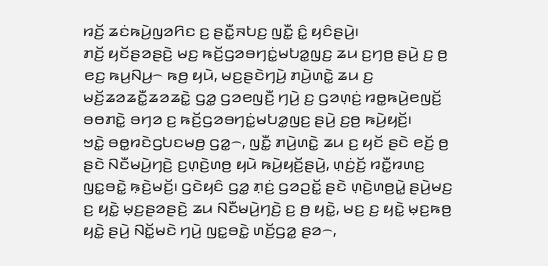ꤙꤢꤩ꤬ ꤘꤢꤦꤒꤣꤧ꤬ꤜꤤꤖꤢ ꤢ꤬ ꤔꤢꤪ꤭ꤏꤝꤢ꤬ ꤜꤢꤪ꤭ ꤢꤨ꤭ ꤟꤢꤨꤔꤣꤧ꤬꤯
ꤊꤢꤩ꤬ ꤟꤢꤩꤔꤤꤔꤢꤧ꤬ ꤗꤢ꤬ ꤒꤢꤩ꤬ꤞꤤꤋꤚꤢꤦ꤭ꤗꤝꤤ꤭ꤜꤢ꤬ ꤘꤣ ꤢ꤬ꤚꤥ꤬ ꤔꤣꤧ꤬ ꤢ꤬ ꤥ꤬ ꤕꤢ꤬ ꤒꤣ꤬ꤡꤣ꤬꤮ ꤒꤥ꤬ ꤟꤣꤧ, ꤗꤢ꤬ꤔꤢꤧꤚꤣꤧ꤬ ꤊꤣꤧ꤬ꤛꤢꤧ꤭ ꤘꤣ ꤢ꤬ ꤗꤢꤩ꤬ꤘꤤꤘꤢꤪ꤭ꤘꤤꤘꤢꤧ꤭ ꤞꤤ꤭ ꤞꤤꤕꤜꤢꤪ꤬ ꤚꤣꤧ꤬ ꤢ꤬ ꤞꤤꤛ꤫ꤢꤦ꤬ ꤙꤥ꤭ꤒꤣꤧ꤬ꤕꤜꤢꤩ꤬ ꤋꤥꤊꤢꤧ꤭ ꤋꤚꤤ ꤢ꤬ ꤒꤢꤩ꤬ꤞꤤꤋꤚꤢꤦ꤭ꤗꤝꤤ꤭ꤜꤢ꤬ ꤔꤣꤧ꤬ ꤢ꤬ꤥ꤬ ꤒꤣꤧ꤬ꤟꤢꤩ꤬꤯
ꤠꤢꤧ꤭ ꤋꤥ꤭ꤙꤢꤧꤞꤝꤢꤗꤥ꤬ ꤞꤤ꤭꤮, ꤜꤢꤪ꤭ ꤊꤣꤧ꤬ꤛꤢꤧ꤭ ꤘꤣ ꤢ꤬ ꤟꤢꤩ ꤔꤢꤧ ꤕꤢꤩ꤬ ꤥ꤬ ꤔꤢꤧ ꤡꤢꤪꤗꤣꤧ꤬ꤚꤢꤧ꤬ ꤢ꤬ꤛ꤫ꤢꤧ꤬ꤛꤥ꤬ ꤟꤣꤧ ꤒꤣꤧ꤬ꤟꤢꤩ꤬ꤔꤣꤧ꤬, ꤛ꤫ꤢꤦ꤬ꤢꤩ꤬ ꤙꤢꤪ꤭ꤙꤛꤢ꤬ ꤜꤢ꤭ꤋꤢꤧ꤭ ꤒ꤫ꤢꤧ꤬ꤗꤢꤩ꤬꤯ ꤞꤢꤧꤟꤢꤨ ꤞꤤ꤭ ꤊ꤫ꤢꤦ꤬ ꤞꤤꤑꤢꤩ꤭ ꤔꤢꤧ ꤛ꤫ꤢꤧ꤬ꤛꤥ꤬ꤣꤧ꤭ ꤔꤣꤧ꤬ꤗꤢ꤬ ꤢ꤬ ꤟꤢꤧ꤭ ꤗ꤫ꤢ꤬ꤔꤤꤔꤢꤧ꤬ ꤘꤣ ꤡꤢꤪꤗꤣꤧ꤬ꤚꤢꤧ꤬ ꤢ꤬ ꤥ꤬ ꤟꤢꤧ꤭, ꤗꤢ꤬ ꤢ꤬ ꤟꤢꤧ꤭ ꤗ꤫ꤢ꤬ꤒꤥ꤬ ꤟꤢꤧ꤭ ꤔꤣꤧ꤬ ꤡꤢꤩ꤭ꤗꤢꤧ ꤚꤣꤧ꤬ ꤜꤢ꤭ꤋꤢꤧ꤭ ꤛꤢꤩ꤬ꤞꤤ꤭ ꤔꤤ꤮,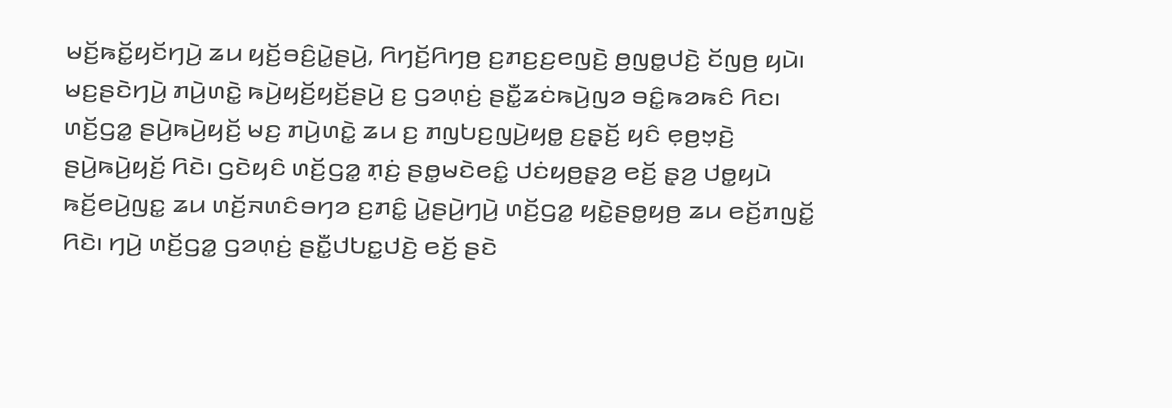ꤗꤢꤩ꤬ꤒꤢꤩ꤭ꤟꤢꤩꤚꤣꤧ꤬ ꤘꤣ ꤟꤢꤩ꤬ꤋꤢꤨ꤬ꤣꤧ꤭ꤔꤣꤧ꤬, ꤖꤚꤢꤩ꤬ꤖꤚꤥ꤬ ꤢ꤬ꤊꤢ꤬ꤢ꤬ꤕꤜꤢꤧ꤬ ꤥ꤬ꤜꤥ꤭ꤓꤢꤧ꤬ ꤢꤩꤜꤥ꤬ ꤟꤣꤧ꤯
ꤗꤢ꤬ꤔꤢꤧꤚꤣꤧ꤬ ꤊꤣꤧ꤬ꤛꤢꤧ꤭ ꤒꤣꤧ꤬ꤟꤢꤩ꤬ꤟꤢꤩ꤬ꤔꤣꤧ꤬ ꤢ꤬ ꤞꤤꤛ꤫ꤢꤦ꤬ ꤔꤢꤪ꤭ꤘꤢꤦꤒꤣꤧ꤬ꤜꤤ ꤋꤢꤨ꤭ꤒꤤꤒꤢꤨ ꤖꤢ꤯ ꤛꤢꤩ꤬ꤞꤤ꤭ ꤔꤣꤧ꤬ꤒꤣꤧ꤬ꤟꤢꤩ꤬ ꤗꤢ꤬ ꤊꤣꤧ꤬ꤛꤢꤧ꤭ ꤘꤣ ꤢ꤬ ꤊꤜꤝꤢ꤬ꤜꤣꤧ꤬ꤟꤥ꤭ ꤢ꤬ꤔ꤫ꤢꤩ꤬ ꤟꤢꤨ ꤕ꤫ꤥ꤬ꤠ꤫ꤢꤧ꤬ ꤔꤣꤧ꤬ꤒꤣꤧ꤬ꤟꤢꤩ꤬ ꤖꤢꤧ꤯ ꤞꤢꤧꤟꤢꤨ ꤛꤢꤩ꤬ꤞꤤ꤭ ꤊ꤫ꤢꤦ꤬ ꤔꤥ꤭ꤗꤢꤧꤕꤢꤨ꤭ ꤓꤢꤦꤟꤥ꤬ꤔ꤫ꤤ꤬ ꤕꤢꤩ꤬ ꤔ꤫ꤤ꤬ ꤓꤥ꤭ꤟꤣꤧ ꤒꤢꤩ꤬ꤕꤣꤧ꤬ꤜꤢ꤭ ꤘꤣ ꤛꤢꤩ꤬ꤏꤛꤢꤨꤋꤚꤤ ꤢ꤬ꤊꤢꤨ꤭ ꤣꤧ꤭ꤔꤣꤧ꤬ꤚꤣꤧ꤬ ꤛꤢꤩ꤬ꤞꤤ꤭ ꤟꤢꤧ꤭ꤔꤥ꤭ꤟꤥ꤬ ꤘꤣ ꤕꤢꤩ꤬ꤊꤜꤢꤩ꤭ ꤖꤢꤧ꤯ ꤚꤣꤧ꤬ ꤛꤢꤩ꤬ꤞꤤ꤭ ꤞꤤꤛ꤫ꤢꤦ꤬ ꤔꤢꤪ꤭ꤓꤝꤢ꤭ꤓꤢꤧ꤬ ꤕꤢꤩ꤬ ꤔꤢꤧ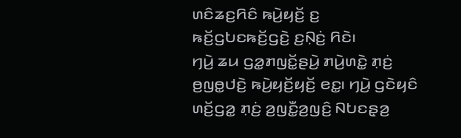ꤛꤢꤨꤘꤢ꤬ꤖꤢꤨ ꤒꤣꤧ꤬ꤟꤢꤩ꤬ ꤢ꤬ ꤒꤢꤩ꤬ꤞꤝꤢꤒꤢꤩ꤬ꤞꤢꤧ꤬ ꤢ꤬ꤡ꤫ꤢꤦ꤬ ꤖꤢꤧ꤯
ꤚꤣꤧ꤬ ꤘꤣ ꤞꤤ꤭ꤊꤜꤢꤩ꤭ꤔꤣꤧ꤬ ꤊꤣꤧ꤬ꤛꤢꤧ꤭ ꤊ꤫ꤢꤦ꤬ ꤥ꤬ꤜꤥ꤭ꤓꤢꤧ꤬ ꤒꤣꤧ꤬ꤟꤢꤩ꤬ꤟꤢꤩ꤬ ꤕꤢ꤭꤯ ꤚꤣꤧ꤬ ꤞꤢꤧꤟꤢꤨ ꤛꤢꤩ꤬ꤞꤤ꤭ ꤊ꤫ꤢꤦ꤬ ꤤ꤬ꤜꤢꤪ꤭ꤤ꤬ꤜꤢꤨ꤬ ꤡꤝꤢꤔ꤫ꤤ꤬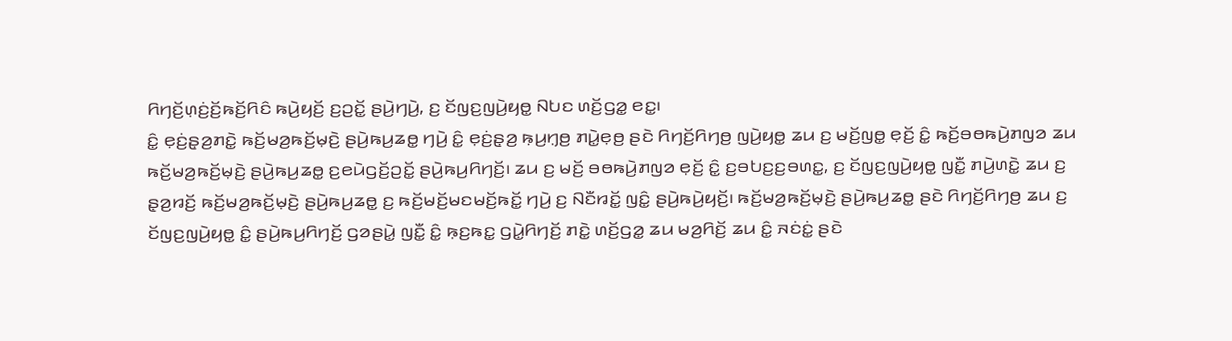ꤖꤚꤢꤩ꤬ꤛ꤫ꤢꤦ꤬ꤢꤩ꤬ꤒꤢꤩ꤬ꤖꤢꤨ ꤒꤣꤧ꤬ꤟꤢꤩ꤬ ꤢ꤬ꤑꤢꤩ꤭ ꤔꤣꤧ꤬ꤚꤣꤧ꤬, ꤢ꤬ ꤢꤩꤜꤢ꤬ꤜꤣꤧ꤬ꤟꤥ꤭ ꤡꤝꤢ ꤛꤢꤩ꤬ꤞꤤ꤭ ꤕꤢ꤭꤯
ꤢꤨ꤭ ꤕ꤫ꤢꤦ꤬ꤔ꤫ꤤ꤬ꤊꤢꤧ꤭ ꤒꤢꤩ꤬ꤗꤤ꤬ꤒꤢꤩ꤬ꤗ꤫ꤢꤧ꤬ ꤔꤣꤧ꤬ꤒꤣ꤬ꤘꤥ꤭ ꤚꤣꤧ꤬ ꤢꤨ꤭ ꤕ꤫ꤢꤦ꤬ꤔ꤫ꤤ꤬ ꤒ꤫ꤣ꤬ꤚ꤫ꤥ꤬ ꤊꤣꤧ꤭ꤕ꤫ꤥ꤬ ꤔꤢꤧ ꤖꤚꤢꤩ꤬ꤖꤚꤥ꤬ ꤜꤣꤧ꤬ꤟꤥ꤭ ꤘꤣ ꤢ꤬ ꤗꤢꤩ꤬ꤜꤥ꤭ ꤕ꤫ꤢꤩ꤬ ꤢꤨ꤭ ꤒꤢꤩ꤬ꤋꤥꤒꤣꤧ꤬ꤊꤜꤤ ꤘꤣ ꤒꤢꤩ꤬ꤗꤤ꤬ꤒꤢꤩ꤬ꤗ꤫ꤢꤧ꤬ ꤔꤣꤧ꤬ꤒꤣ꤬ꤘꤥ꤭ ꤢ꤬ꤕꤣꤧꤞꤢꤩ꤬ꤑꤢꤩ꤭ ꤔꤣꤧ꤬ꤒꤣ꤬ꤖꤚꤢꤩ꤬꤯ ꤘꤣ ꤢ꤬ ꤗꤢꤩ꤬ ꤋꤥꤒꤣꤧ꤬ꤊꤜꤤ ꤕ꤫ꤢꤩ꤬ ꤢꤨ꤭ ꤢ꤬ꤋꤝꤢ꤬ꤢ꤬ꤋꤛꤢ꤭, ꤢ꤬ ꤢꤩꤜꤢ꤬ꤜꤣꤧ꤬ꤟꤥ꤭ ꤜꤢꤪ꤭ ꤊꤣꤧ꤬ꤛꤢꤧ꤭ ꤘꤣ ꤢ꤬ ꤔ꤫ꤤ꤬ꤙꤢꤩ꤬ ꤒꤢꤩ꤬ꤗꤤ꤬ꤒꤢꤩ꤬ꤗ꤫ꤢꤧ꤬ ꤔꤣꤧ꤬ꤒꤣ꤬ꤘꤥ꤭ ꤢ꤬ ꤒꤢꤩ꤬ꤗꤢꤩ꤬ꤗꤢꤗꤢꤩ꤬ꤒꤢꤩ꤭ ꤚꤣꤧ꤬ ꤢ꤬ ꤡꤢꤪꤙꤢꤩ꤭ ꤜꤢꤨ꤭ ꤔꤣꤧ꤬ꤒꤣꤧ꤬ꤟꤢꤩ꤬꤯ ꤒꤢꤩ꤬ꤗꤤ꤬ꤒꤢꤩ꤬ꤗ꤫ꤢꤧ꤬ ꤔꤣꤧ꤬ꤒꤣ꤬ꤘꤥ꤭ ꤔꤢꤧ ꤖꤚꤢꤩ꤬ꤖꤚꤥ꤬ ꤘꤣ ꤢ꤬ ꤢꤩꤜꤢ꤬ꤜꤣꤧ꤬ꤟꤥ꤭ ꤢꤨ꤭ ꤔꤣꤧ꤬ꤒꤣ꤬ꤖꤚꤢꤩ꤬ ꤞꤤꤔꤣꤧ꤭ ꤜꤢꤪ꤭ ꤢꤨ꤭ ꤒ꤫ꤢ꤬ꤒꤢ꤭ ꤞꤣꤧ꤭ꤖꤚꤢꤩ꤬ ꤊꤢꤧ꤭ ꤛꤢꤩ꤬ꤞꤤ꤭ ꤘꤣ ꤗꤤ꤬ꤖꤢꤩ꤬ ꤘꤣ ꤢꤨ꤭ ꤏꤢꤦꤢꤦ꤭ ꤔꤢꤧ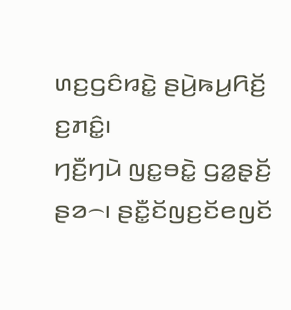ꤛꤢ꤬ꤞꤢꤨꤙꤢꤧ꤭ ꤔꤣꤧ꤬ꤒꤣ꤬ꤖꤢꤩ꤬ ꤢ꤬ꤊꤢꤨ꤭꤯
ꤚꤢꤪ꤬ꤚꤣꤧ ꤜꤢ꤭ꤋꤢꤧ꤭ ꤞꤤ꤭ꤔ꤫ꤢꤩ꤬ ꤔꤤ꤮꤯ ꤔꤢꤪ꤭ꤢꤩꤜꤢ꤬ꤢꤩꤕꤜꤢꤩ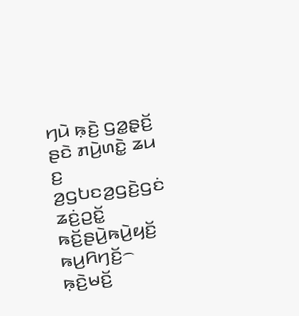ꤚꤣꤧ ꤒ꤫ꤢꤧ꤬ ꤞꤤ꤭ꤔ꤫ꤢꤩ꤬ ꤔꤢꤧ ꤊꤣꤧ꤬ꤛꤢꤧ꤭ ꤘꤣ ꤢ꤬ ꤤ꤬ꤞꤝꤢꤤ꤬ꤞꤢꤧ꤬ꤞꤢꤦ ꤘꤢꤦ꤬ꤑꤢꤩ꤭ ꤒꤢꤩ꤬ꤔꤣꤧ꤬ꤒꤣꤧ꤬ꤟꤢꤩ꤬ ꤒꤣ꤬ꤖꤚꤢꤩ꤬꤮ ꤒ꤫ꤢꤧ꤬ꤗꤢꤩ꤬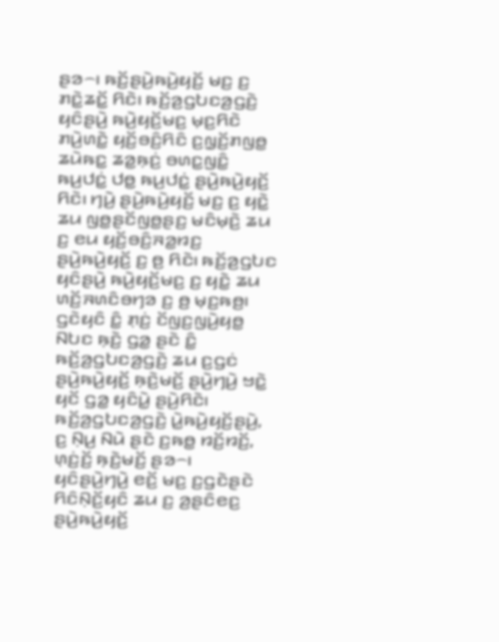ꤔꤤ꤮꤯ ꤒꤢꤩ꤬ꤔꤣꤧ꤬ꤒꤣꤧ꤬ꤟꤢꤩ꤬ ꤗꤢ꤬ ꤢ꤬ ꤊꤢꤧ꤭ꤘꤢꤩ꤭ ꤖꤢꤧ꤯ ꤒꤢꤩ꤬ꤤ꤬ꤞꤝꤢꤤ꤬ꤞꤢꤧ꤬ ꤟꤢꤨꤔꤣꤧ꤬ ꤒꤣꤧ꤬ꤟꤢꤩ꤬ꤗꤢ꤬ ꤗ꤫ꤢ꤬ꤖꤢꤧ ꤊꤣꤧ꤬ꤛꤢꤧ꤭ ꤟꤢꤩ꤬ꤋꤢꤨ꤬ꤖꤢꤨ ꤢ꤬ꤜ꤫ꤢꤩ꤬ꤊꤜꤥ꤭ ꤘꤣꤧꤒꤢ꤭ ꤘꤤ꤭ꤒ꤫ꤢꤦ꤬ ꤋꤛꤢ꤭ꤜꤢꤨ꤭ ꤒꤣ꤬ꤓꤢꤦ꤭ ꤓꤥ꤭ ꤒꤣ꤬ꤓꤢꤦ꤭ ꤔꤣꤧ꤬ꤒꤣꤧ꤬ꤟꤢꤩ꤬ ꤖꤢꤧ꤯ ꤚꤣꤧ꤬ ꤔꤣꤧ꤬ꤒꤣꤧ꤬ꤟꤢꤩ꤬ ꤗꤢ꤬ ꤢ꤬ ꤟꤢꤧ꤭ ꤘꤣ ꤜꤥ꤭ꤔꤢꤩꤜꤥ꤭ꤔꤢ꤬ ꤗꤢꤨꤗ꤫ꤢꤧ꤬ ꤘꤣ ꤢ꤬ ꤕꤣ ꤟꤢꤩ꤬ꤋꤢꤨ꤬ꤏꤤ꤭ꤙꤢ꤬ ꤔꤣꤧ꤬ꤒꤣꤧ꤬ꤟꤢꤩ꤬ ꤢ꤬ ꤥ꤬ ꤖꤢꤧ꤯ ꤒꤢꤩ꤬ꤤ꤬ꤞꤝꤢ ꤟꤢꤨꤔꤣꤧ꤬ ꤒꤣꤧ꤬ꤟꤢꤩ꤬ꤗꤢ꤬ ꤢ꤬ ꤟꤢꤧ꤭ ꤘꤣ ꤛꤢꤩ꤬ꤏꤛꤢꤨꤋꤚꤤ ꤢ꤬ ꤥ꤬ ꤗ꤫ꤢ꤬ꤒꤥ꤬꤯
ꤞꤢꤧꤟꤢꤨ ꤢꤨ꤭ ꤊ꤫ꤢꤦ꤬ ꤢꤩꤜꤢ꤬ꤜꤣꤧ꤬ꤟꤥ꤭ ꤡꤝꤢ ꤒ꤫ꤢꤧ꤬ ꤞꤤ꤭ ꤔꤢꤧ ꤢꤨ꤭ ꤒꤢꤩ꤬ꤤ꤬ꤞꤝꤢꤤ꤬ꤞꤢꤧ꤬ ꤘꤣ ꤢ꤬ꤞꤢꤦ ꤔꤣꤧ꤬ꤒꤣꤧ꤬ꤟꤢꤩ꤬ ꤒ꤫ꤢꤧ꤬ꤗꤢꤩ꤬ ꤔꤣꤧ꤬ꤚꤣꤧ꤬ ꤠꤢꤧ꤭ ꤟꤢꤩ ꤞꤤ꤭ ꤟꤢꤨꤣꤧ꤭ ꤔꤣꤧ꤬ꤖꤢꤧ꤯ ꤒꤢꤩ꤬ꤤ꤬ꤞꤝꤢꤤ꤬ꤞꤢꤧ꤬ ꤣꤧ꤭ꤒꤣꤧ꤬ꤟꤢꤩ꤬ꤔꤣꤧ꤬, ꤢ꤬ ꤡ꤫ꤣ꤬ ꤡꤣꤧ ꤔꤢꤧ ꤢ꤬ꤒꤥ꤭ ꤙꤢꤩ꤬ꤙꤢꤩ꤬, ꤛ꤫ꤢꤦ꤬ꤢꤩ꤬ ꤒ꤫ꤢꤧ꤬ꤗꤢꤩ꤬ ꤔꤤ꤮꤯
ꤟꤢꤨꤔꤣꤧ꤬ꤚꤣꤧ꤬ ꤕꤢꤩ꤬ ꤗꤢ꤬ ꤢ꤬ꤞꤢꤧꤔꤢꤧ ꤖꤢꤨꤡ꤫ꤢꤩ꤬ꤟꤢꤨ ꤘꤣ ꤢ꤬ ꤤ꤬ꤔꤢꤨꤕꤢ꤬ ꤔꤣꤧ꤬ꤒꤣꤧ꤬ꤟꤢꤩ꤬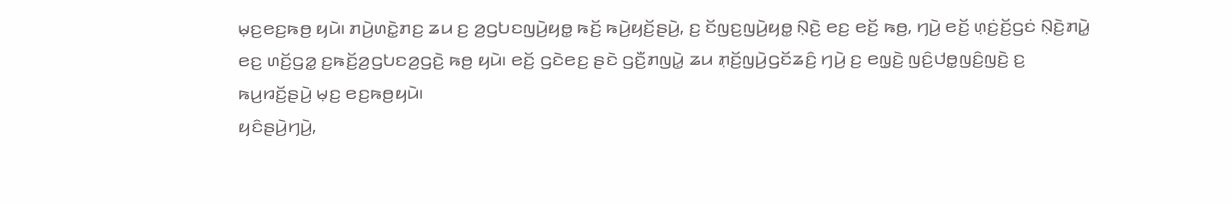ꤗ꤫ꤢ꤬ꤕꤢ꤬ꤒꤥ꤬ ꤟꤣꤧ꤯ ꤊꤣꤧ꤬ꤛꤢꤧ꤭ꤊꤢ꤬ ꤘꤣ ꤢ꤬ ꤤ꤬ꤞꤝꤢꤜꤣꤧ꤬ꤟꤥ꤭ ꤒꤢꤩ꤬ ꤒꤣꤧ꤬ꤟꤢꤩ꤬ꤔꤣꤧ꤬, ꤢ꤬ ꤢꤩꤜꤢ꤬ꤜꤣꤧ꤬ꤟꤥ꤭ ꤡ꤫ꤢꤧ꤬ ꤕꤢ꤬ ꤕꤢꤩ꤬ ꤒꤥ꤬, ꤚꤣꤧ꤬ ꤕꤢꤩ꤬ ꤛ꤫ꤢꤦ꤬ꤢꤩ꤬ꤞꤢꤦ ꤡ꤫ꤢꤧ꤬ꤊꤣꤧ꤭ ꤕꤢ꤬ ꤛꤢꤩ꤬ꤞꤤ꤭ ꤢ꤬ꤒꤢꤩ꤬ꤤ꤬ꤞꤝꤢꤤ꤬ꤞꤢꤧ꤬ ꤒꤥ꤬ ꤟꤣꤧ꤯ ꤕꤢꤩ꤬ ꤞꤢꤧꤕꤢ꤬ ꤔꤢꤧ ꤞꤢꤪ꤬ꤊꤜꤣꤧ꤭ ꤘꤣ ꤊ꤫ꤢꤩ꤬ꤜꤣꤧ꤬ꤞꤢꤩꤘꤢꤨ꤬ ꤚꤣꤧ꤬ ꤢ꤬ ꤕꤜ꤫ꤢꤧ꤬ ꤜꤢꤨ꤬ꤓꤥ꤭ꤜꤢꤨ꤬ꤜꤢꤧ꤬ ꤢ꤬ ꤒꤣ꤬ꤙꤢꤩ꤬ꤔꤣꤧ꤬ ꤗ꤫ꤢ꤬ ꤕꤢ꤬ꤒꤥ꤬ꤟꤣꤧ꤯
ꤟꤢꤨꤔꤣꤧ꤬ꤚꤣꤧ꤬,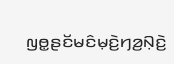ꤜꤥ꤭ꤔꤢꤩꤗꤢꤨꤗ꤫ꤢꤧ꤬ꤚꤤ꤬ꤡ꤫ꤢꤧ꤬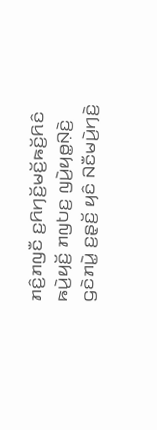ꤊꤢꤨ꤬ꤊꤜꤢꤪ ꤢ꤬ꤖꤚꤢꤩ꤬ꤗꤢꤩ꤬ꤒꤢꤩ꤬ꤖꤢꤨ ꤒꤣꤧ꤬ꤟꤢꤩ꤬ ꤊꤜꤝꤢ꤬ ꤜꤣꤧ꤬ꤟꤥ꤭ꤡ꤫ꤢꤧ꤬ ꤞꤢꤧꤊꤣꤧ꤭ ꤢ꤬ꤔ꤫ꤢꤩ꤬ ꤟꤢꤨ ꤡꤢꤪꤗꤣꤧ꤬ꤚꤢꤧ꤬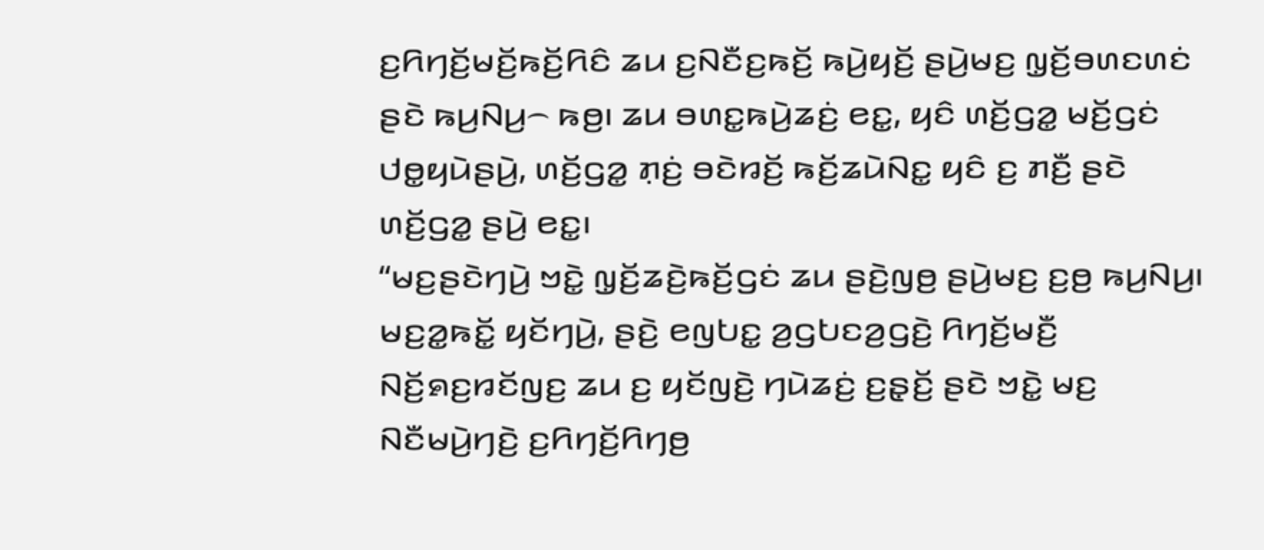ꤢ꤬ꤖꤚꤢꤩ꤬ꤗꤢꤩ꤬ꤒꤢꤩ꤬ꤖꤢꤨ ꤘꤣ ꤢ꤬ꤡꤢꤪꤢ꤬ꤒꤢꤩ꤬ ꤒꤣꤧ꤬ꤟꤢꤩ꤬ ꤔꤣꤧ꤬ꤗꤢ꤬ ꤜ꤫ꤢꤩ꤬ꤋꤛꤢꤛꤢꤦ ꤔꤢꤧ ꤒꤣ꤬ꤡꤣ꤬꤮ ꤒꤥ꤬꤯ ꤘꤣ ꤋꤛꤢ꤭ꤒꤣꤧ꤬ꤘꤢꤦ꤬ ꤕꤢ꤭, ꤟꤢꤨ ꤛꤢꤩ꤬ꤞꤤ꤭ ꤗꤢꤩ꤬ꤞꤢꤦ ꤓꤥ꤭ꤟꤣꤧꤔꤣꤧ꤬, ꤛꤢꤩ꤬ꤞꤤ꤭ ꤊ꤫ꤢꤦ꤬ ꤋꤢꤧꤙꤢꤩ꤬ ꤒꤢꤩ꤬ꤘꤣꤧꤡꤢ꤭ ꤟꤢꤨ ꤢ꤬ ꤊꤢꤪ꤬ ꤔꤢꤧ ꤛꤢꤩ꤬ꤞꤤ꤭ ꤔꤣꤧ꤬ ꤕꤢ꤭꤯
“ꤗꤢ꤬ꤔꤢꤧꤚꤣꤧ꤬ ꤠꤢꤧ꤭ ꤜ꤫ꤢꤩ꤬ꤘꤢꤧ꤬ꤒꤢꤩ꤬ꤞꤢꤦ ꤘꤣ ꤔꤢꤧ꤬ꤜꤥ꤬ ꤔꤣꤧ꤬ꤗꤢ꤬ ꤢ꤬ꤥ꤬ ꤒꤣ꤬ꤡꤣ꤬꤯ ꤗꤢ꤬ꤤ꤭ꤒꤢꤩ꤭ ꤟꤢꤩꤚꤣꤧ꤬, ꤔꤢꤧ꤬ ꤕꤜꤝꤢ꤭ ꤤ꤬ꤞꤝꤢꤤ꤬ꤞꤢꤧ꤬ ꤖꤚꤢꤩ꤬ꤗꤢꤪ꤬ ꤡꤢꤩ꤬ꤎꤢ꤬ꤙꤢꤩꤜꤢ꤬ ꤘꤣ ꤢ꤬ ꤟꤢꤩꤜꤢꤧ꤬ ꤚꤣꤧꤘꤢꤦ꤬ ꤢ꤬ꤔ꤫ꤢꤩ꤬ ꤔꤢꤧ ꤠꤢꤧ꤭ ꤗꤢ꤬ ꤡꤢꤪꤗꤣꤧ꤬ꤚꤢꤧ꤬ ꤢ꤬ꤖꤚꤢꤩ꤬ꤖꤚꤥ꤬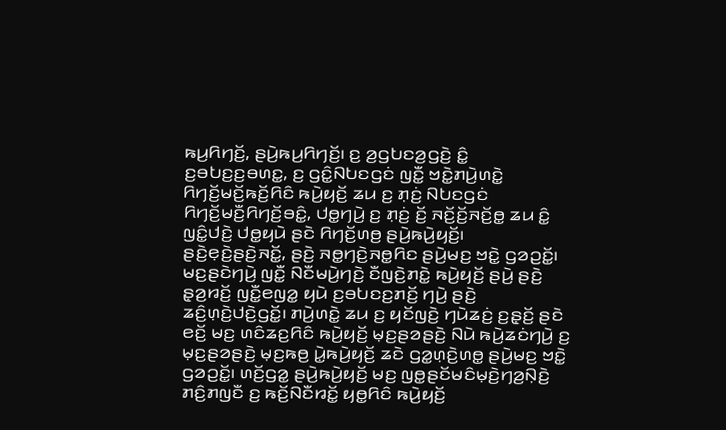ꤒꤣ꤬ꤖꤚꤢꤩ꤬, ꤔꤣꤧ꤬ꤒꤣ꤬ꤖꤚꤢꤩ꤬꤯ ꤢ꤬ ꤤ꤬ꤞꤝꤢꤤ꤬ꤞꤢꤧ꤬ ꤢꤨ꤭ ꤢ꤬ꤋꤝꤢ꤬ꤢ꤬ꤋꤛꤢ꤭, ꤢ꤬ ꤞꤢꤨ꤭ꤡꤝꤢꤞꤢꤦ ꤜꤢꤪ꤭ ꤠꤢꤧ꤭ꤊꤣꤧ꤬ꤛꤢꤧ꤭ ꤖꤚꤢꤩ꤬ꤗꤢꤩ꤬ꤒꤢꤩ꤬ꤖꤢꤨ ꤒꤣꤧ꤬ꤟꤢꤩ꤬ ꤘꤣ ꤢ꤬ ꤊ꤫ꤢꤦ꤬ ꤡꤝꤢꤞꤢꤦ ꤖꤚꤢꤩ꤬ꤗꤢꤪ꤬ꤖꤚꤢꤩ꤬ꤋꤢꤨ꤭, ꤓꤥ꤭ꤚꤣꤧ꤬ ꤢ꤬ ꤊ꤫ꤢꤦ꤬ ꤢꤩ꤬ ꤏꤢꤩ꤬ꤢꤩ꤬ꤏꤢꤩ꤬ꤥ꤭ ꤘꤣ ꤢꤨ꤭ ꤜꤢꤨ꤭ꤓꤢꤧ꤬ ꤓꤥ꤭ꤟꤣꤧ ꤔꤢꤧ ꤖꤚꤢꤩ꤬ꤛꤥ꤬ ꤔꤣꤧ꤬ꤒꤣꤧ꤬ꤟꤢꤩ꤬꤯
ꤔꤢꤧ꤬ꤕ꤫ꤢꤧ꤬ꤔꤢꤧ꤬ꤏꤢꤩ꤭, ꤔꤢꤧ꤬ ꤏꤥ꤭ꤚꤢꤧ꤬ꤏꤥ꤭ꤖꤢ ꤔꤣꤧ꤬ꤗꤢ꤬ ꤠꤢꤧ꤭ ꤞꤤꤑꤢꤩ꤭꤯ ꤗꤢ꤬ꤔꤢꤧꤚꤣꤧ꤬ ꤜꤢꤪ꤭ ꤡꤢꤪꤗꤣꤧ꤬ꤚꤢꤧ꤬ ꤢꤪꤜꤢꤧ꤬ꤊꤢꤧ꤭ ꤒꤣꤧ꤬ꤟꤢꤩ꤬ ꤔꤣꤧ꤬ ꤔꤢꤧ꤬ ꤔ꤫ꤤ꤬ꤙꤢꤩ꤬ ꤜꤢꤪ꤭ꤕꤜꤤ꤭ ꤟꤣꤧ ꤢ꤬ꤋꤝꤢꤢ꤬ꤊꤢꤩ꤬ ꤚꤣꤧ꤬ ꤔꤢꤧ꤬ ꤘꤢꤨ꤬ꤛ꤫ꤢꤧ꤬ꤓꤢꤧ꤬ꤞꤢꤩ꤭꤯ ꤊꤣꤧ꤬ꤛꤢꤧ꤭ ꤘꤣ ꤢ꤬ ꤟꤢꤩꤜꤢꤧ꤬ ꤚꤣꤧꤘꤢꤦ꤬ ꤢ꤬ꤔ꤫ꤢꤩ꤬ ꤔꤢꤧ ꤕꤢꤩ꤬ ꤗꤢ꤬ ꤛꤢꤨꤘꤢ꤬ꤖꤢꤨ ꤒꤣꤧ꤬ꤟꤢꤩ꤬ ꤗ꤫ꤢ꤬ꤔꤤꤔꤢꤧ꤬ ꤡꤣꤧ ꤒꤣꤧ꤬ꤘꤢꤦꤚꤣꤧ꤬ ꤢ꤬ ꤗ꤫ꤢ꤬ꤔꤤꤔꤢꤧ꤬ ꤗ꤫ꤢ꤬ꤒꤥ꤬ ꤣꤧ꤭ꤒꤣꤧ꤬ꤟꤢꤩ꤬ ꤘꤢꤧ ꤞꤤ꤭ꤛ꤫ꤢꤧ꤬ꤛꤥ꤭ ꤔꤣꤧ꤬ꤗꤢ꤬ ꤠꤢꤧ꤭ ꤞꤤꤑꤢꤩ꤭꤯ ꤛꤢꤩ꤬ꤞꤤ꤭ ꤔꤣꤧ꤬ꤒꤣꤧ꤬ꤟꤢꤩ꤬ ꤗꤢ꤬ ꤜꤥ꤭ꤔꤢꤩꤗꤢꤨꤗ꤫ꤢꤧ꤬ꤚꤤ꤬ꤡ꤫ꤢꤧ꤬ ꤊꤢꤨ꤬ꤊꤜꤢꤪ ꤢ꤬ ꤒꤢꤩ꤬ꤡꤢꤪꤙꤢꤩ꤭ ꤟꤥ꤭ꤖꤢꤨ ꤒꤣꤧ꤬ꤟꤢꤩ꤬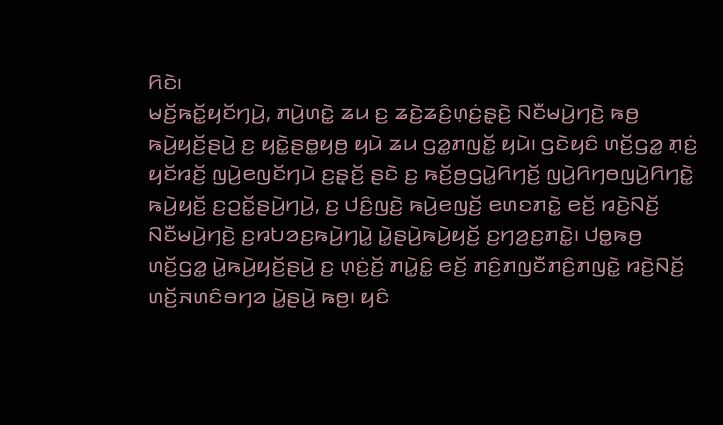ꤖꤢꤧ꤯
ꤗꤢꤩ꤬ꤒꤢꤩ꤭ꤟꤢꤩꤚꤣꤧ꤬, ꤊꤣꤧ꤬ꤛꤢꤧ꤭ ꤘꤣ ꤢ꤬ ꤘꤢꤧ꤬ꤘꤢꤨ꤬ꤛ꤫ꤢꤦ꤬ꤔ꤫ꤢꤧ꤬ ꤡꤢꤪꤗꤣꤧ꤬ꤚꤢꤧ꤬ ꤒꤥ꤬ ꤒꤣꤧ꤬ꤟꤢꤩ꤬ꤔꤣꤧ꤬ ꤢ꤬ ꤟꤢꤧ꤭ꤔꤥ꤭ꤟꤥ꤬ ꤟꤣꤧ ꤘꤣ ꤞꤤ꤭ꤊꤜꤢꤩ꤭ ꤟꤣꤧ꤯ ꤞꤢꤧꤟꤢꤨ ꤛꤢꤩ꤬ꤞꤤ꤭ ꤊ꤫ꤢꤦ꤬ ꤟꤢꤩꤙꤢꤩ꤬ ꤜꤣꤧ꤬ꤕꤜꤢꤩꤚꤣꤧ ꤢ꤬ꤔ꤫ꤢꤩ꤬ ꤔꤢꤧ ꤢ꤬ ꤒꤢꤩ꤬ꤥ꤬ꤞꤣꤧ꤭ꤖꤚꤢꤩ꤬ ꤜꤣꤧ꤬ꤖꤚꤥꤜꤣꤧ꤬ꤖꤚꤢꤧ꤭ ꤒꤣꤧ꤬ꤟꤢꤩ꤬ ꤢ꤬ꤑꤢꤩ꤭ꤔꤣꤧ꤬ꤚꤣꤧ꤬, ꤢ꤬ ꤓꤢꤨ꤬ꤜꤢꤧ꤬ ꤒꤣꤧ꤬ꤕꤜꤢꤩ꤬ ꤕꤛꤢꤊꤢꤧ꤭ ꤕꤢꤩ꤬ ꤙꤢꤧ꤬ꤡꤢꤩ꤬ ꤡꤢꤪꤗꤣꤧ꤬ꤚꤢꤧ꤬ ꤢ꤬ꤙꤝꤤꤢ꤬ꤒꤣꤧ꤬ꤚꤣꤧ꤭ ꤣꤧ꤭ꤔꤣꤧ꤬ꤒꤣꤧ꤬ꤟꤢꤩ꤬ ꤢ꤬ꤚꤤ꤬ꤢ꤬ꤊꤢꤧ꤭꤯ ꤓꤥ꤭ꤒꤥ꤬ ꤛꤢꤩ꤬ꤞꤤ꤭ ꤣꤧ꤭ꤒꤣꤧ꤬ꤟꤢꤩ꤬ꤔꤣꤧ꤬ ꤢ꤬ ꤛ꤫ꤢꤦ꤬ꤢꤩ꤬ ꤊꤣꤧ꤭ꤢꤨ꤭ ꤕꤢꤩ꤬ ꤊꤢꤨ꤬ꤊꤜꤢꤪꤊꤢꤨ꤬ꤊꤜꤢꤧ꤭ ꤙꤢꤧ꤬ꤡꤢꤩ꤬ ꤛꤢꤩ꤬ꤏꤛꤢꤨꤋꤚꤤ ꤣꤧ꤭ꤔꤣꤧ꤬ ꤒꤥ꤬꤯ ꤟꤢꤨ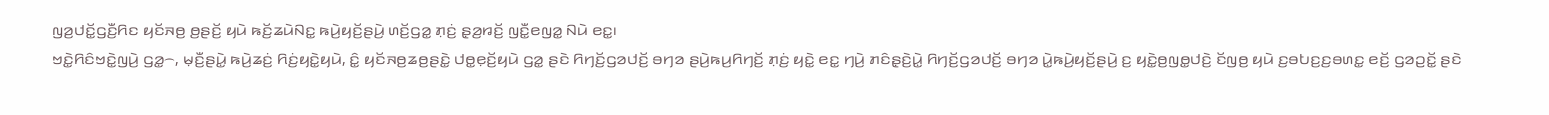ꤜꤤ꤬ꤓꤢꤩ꤭ꤞꤢꤪ꤬ꤖꤢ ꤟꤢꤩꤏꤥ꤬ ꤥ꤬ꤔꤢꤩ꤬ ꤟꤣꤧ ꤒꤢꤩ꤬ꤘꤣꤧꤡꤢ꤭ ꤒꤣꤧ꤬ꤟꤢꤩ꤬ꤔꤣꤧ꤬ ꤛꤢꤩ꤬ꤞꤤ꤭ ꤊ꤫ꤢꤦ꤬ ꤔ꤫ꤤ꤬ꤙꤢꤩ꤬ ꤜꤢꤪ꤭ꤕꤜꤤ꤭ ꤡꤣꤧ ꤕꤢ꤭꤯
ꤠꤢꤧ꤭ꤖꤢꤨꤠꤢꤧ꤭ꤜꤣꤧ꤬ ꤞꤤ꤭꤮, ꤗ꤫ꤢꤪ꤬ꤔꤣꤧ꤭ ꤒꤣꤧ꤬ꤘꤢꤦ꤬ ꤖꤢꤦ꤬ꤟꤢꤧ꤭ꤟꤣꤧ, ꤢꤨ꤭ ꤟꤢꤩꤏꤥ꤬ꤘꤥ꤬ꤔꤢꤧ꤭ ꤓꤥ꤭ꤕ꤫ꤢꤩ꤬ꤟꤣꤧ ꤞꤤ꤭ ꤔꤢꤧ ꤖꤚꤢꤩ꤬ꤞꤤꤓꤢꤩ꤬ ꤋꤚꤤ ꤔꤣꤧ꤬ꤒꤣ꤬ꤖꤚꤢꤩ꤬ ꤊ꤫ꤢꤦ꤬ ꤟꤢꤧ꤭ ꤕꤢ꤭ ꤚꤣꤧ꤬ ꤊꤢꤨꤔ꤫ꤢꤧ꤬ꤣꤧ꤭ ꤖꤚꤢꤩ꤬ꤞꤤꤓꤢꤩ꤬ ꤋꤚꤤ ꤣꤧ꤭ꤒꤣꤧ꤬ꤟꤢꤩ꤬ꤔꤣꤧ꤬ ꤢ꤬ ꤟꤢꤧ꤭ꤥ꤬ꤜꤥ꤭ꤓꤢꤧ꤬ ꤢꤩꤜꤥ꤬ ꤟꤣꤧ ꤢ꤬ꤋꤝꤢ꤬ꤢ꤬ꤋꤛꤢ꤭ ꤕꤢꤩ꤬ ꤞꤤꤑꤢꤩ꤭ ꤔꤢꤧ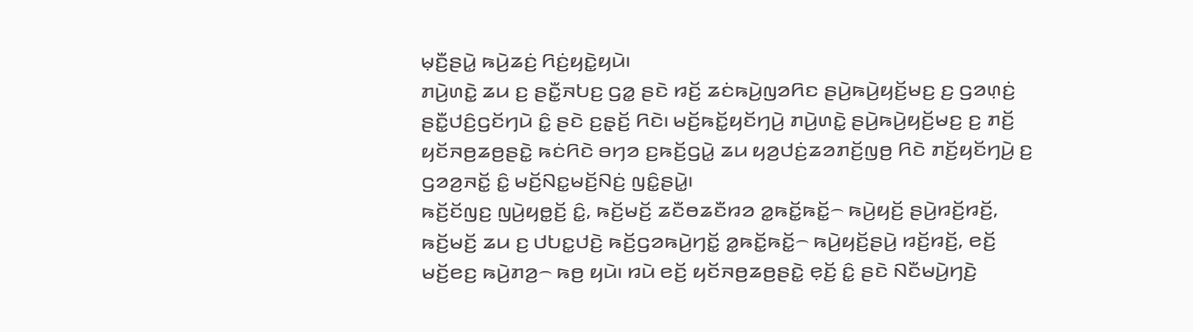ꤗ꤫ꤢꤪ꤬ꤔꤣꤧ꤭ ꤒꤣꤧ꤬ꤘꤢꤦ꤬ ꤖꤢꤦ꤬ꤟꤢꤧ꤭ꤟꤣꤧ꤯
ꤊꤣꤧ꤬ꤛꤢꤧ꤭ ꤘꤣ ꤢ꤬ ꤔꤢꤪ꤭ꤏꤝꤢ꤬ ꤞꤤ꤭ ꤔꤢꤧ ꤙꤢꤩ꤬ ꤘꤢꤦꤒꤣꤧ꤬ꤜꤤꤖꤢ ꤔꤣꤧ꤬ꤒꤣꤧ꤬ꤟꤢꤩ꤬ꤗꤢ꤬ ꤢ꤬ ꤞꤤꤛ꤫ꤢꤦ꤬ ꤔꤢꤪ꤭ꤓꤢꤨ꤬ꤞꤢꤩꤚꤣꤧ ꤢꤨ꤭ ꤔꤢꤧ ꤢ꤬ꤔ꤫ꤢꤩ꤬ ꤖꤢꤧ꤯ ꤗꤢꤩ꤬ꤒꤢꤩ꤭ꤟꤢꤩꤚꤣꤧ꤬ ꤊꤣꤧ꤬ꤛꤢꤧ꤭ ꤔꤣꤧ꤬ꤒꤣꤧ꤬ꤟꤢꤩ꤬ꤗꤢ꤬ ꤢ꤬ ꤊꤢꤩ꤬ ꤟꤢꤩꤏꤥ꤬ꤘꤥ꤬ꤔꤢꤧ꤭ ꤒꤢꤦꤖꤢꤧ ꤋꤚꤤ ꤢ꤬ꤒꤢꤩ꤬ꤞꤣꤧ꤭ ꤘꤣ ꤟꤤ꤬ꤓꤢꤦ꤬ꤘꤤꤊꤢꤩ꤬ꤜꤥ꤬ ꤖꤢꤧ ꤊꤢꤩ꤬ꤟꤢꤩꤚꤣꤧ꤬ ꤢ꤬ ꤞꤤꤤ꤬ꤏꤢꤩ꤭ ꤢꤨ꤭ ꤗꤢꤩ꤬ꤡꤢ꤭ꤗꤢꤩ꤬ꤡꤢꤦ꤬ ꤜꤢꤨ꤭ꤔꤣꤧ꤭꤯
ꤒꤢꤩ꤬ꤢꤩꤜꤢ꤬ ꤜꤣꤧ꤬ꤟꤥ꤭ꤢꤩ꤬ ꤢꤨ꤭, ꤒꤢꤩ꤬ꤗꤢꤩ꤬ ꤘꤢꤪꤥꤘꤢꤪꤙꤤ ꤤ꤭ꤒꤢꤩ꤭ꤒꤢꤩ꤭꤮ ꤒꤣꤧ꤬ꤟꤢꤩ꤬ ꤔꤣꤧ꤬ꤙꤢꤩ꤬ꤙꤢꤩ꤬, ꤒꤢꤩ꤬ꤗꤢꤩ꤬ ꤘꤣ ꤢ꤬ ꤓꤝꤢ꤭ꤓꤢꤧ꤬ ꤒꤢꤩ꤬ꤞꤤꤒꤣꤧ꤬ꤚꤢꤩ꤭ ꤤ꤭ꤒꤢꤩ꤭ꤒꤢꤩ꤭꤮ ꤒꤣꤧ꤬ꤟꤢꤩ꤬ꤔꤣꤧ꤬ ꤙꤢꤩ꤬ꤙꤢꤩ꤬, ꤕꤢꤩ꤬ ꤗꤢꤩ꤬ꤕꤢ꤬ ꤒꤣꤧ꤬ꤊꤤ꤬꤮ ꤒꤥ꤬ ꤟꤣꤧ꤯ ꤙꤣꤧ ꤕꤢꤩ꤬ ꤟꤢꤩꤏꤥ꤬ꤘꤥ꤬ꤔꤢꤧ꤭ ꤕ꤫ꤢꤩ꤬ ꤢꤨ꤭ ꤔꤢꤧ ꤡꤢꤪꤗꤣꤧ꤬ꤚꤢꤧ꤬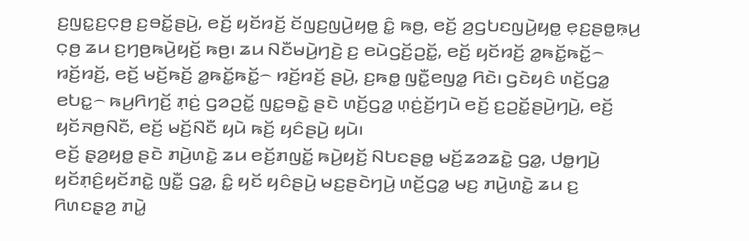ꤢ꤬ꤜꤢ꤭ꤢ꤬ꤍ꤫ꤥ꤬ ꤢ꤬ꤋꤢꤩ꤭ꤔꤣꤧ꤬, ꤕꤢꤩ꤬ ꤟꤢꤩꤙꤢꤩ꤬ ꤢꤩꤜꤢ꤬ꤜꤣꤧ꤬ꤟꤥ꤭ ꤢꤨ꤭ ꤒꤥ꤬, ꤕꤢꤩ꤬ ꤤ꤬ꤞꤝꤢꤜꤣꤧ꤬ꤟꤥ꤭ ꤕ꤫ꤢ꤬ꤔꤥ꤭ꤒ꤫ꤣ꤬ ꤍ꤫ꤥ꤬ ꤘꤣ ꤢ꤬ꤚꤥ꤬ꤒꤣꤧ꤬ꤟꤢꤩ꤬ ꤒꤥ꤬꤯ ꤘꤣ ꤡꤢꤪꤗꤣꤧ꤬ꤚꤢꤧ꤬ ꤢ꤬ ꤕꤣꤧꤞꤢꤩ꤬ꤑꤢꤩ꤭, ꤕꤢꤩ꤬ ꤟꤢꤩꤙꤢꤩ꤬ ꤤ꤭ꤒꤢꤩ꤭ꤒꤢꤩ꤭꤮ ꤙꤢꤩ꤬ꤙꤢꤩ꤬, ꤕꤢꤩ꤬ ꤗꤢꤩ꤬ꤒꤢꤩ꤬ ꤤ꤭ꤒꤢꤩ꤭ꤒꤢꤩ꤭꤮ ꤙꤢꤩ꤬ꤙꤢꤩ꤬ ꤔꤣꤧ꤬, ꤢ꤬ꤒꤥ꤭ ꤜꤢꤪ꤭ꤕꤜꤤ꤭ ꤖꤢꤧ꤯ ꤞꤢꤧꤟꤢꤨ ꤛꤢꤩ꤬ꤞꤤ꤭ ꤕꤝꤢ꤭꤮ ꤒꤣ꤬ꤖꤚꤢꤩ꤬ ꤊ꤫ꤢꤦ꤬ ꤞꤤꤑꤢꤩ꤭ ꤜꤢ꤭ꤋꤢꤧ꤭ ꤔꤢꤧ ꤛꤢꤩ꤬ꤞꤤ꤭ ꤛ꤫ꤢꤦ꤬ꤢꤩ꤬ꤚꤣꤧ ꤕꤢꤩ꤬ ꤢ꤬ꤑꤢꤩ꤭ꤔꤣꤧ꤬ꤚꤣꤧ꤬, ꤕꤢꤩ꤬ ꤟꤢꤩꤏꤥ꤬ꤡꤢꤪ, ꤕꤢꤩ꤬ ꤗꤢꤩ꤬ꤡꤢꤪ ꤟꤣꤧ ꤒꤢꤩ꤬ ꤟꤢꤨꤔꤣꤧ꤬ ꤟꤣꤧ꤯
ꤕꤢꤩ꤬ ꤔ꤫ꤤ꤬ꤟꤥ꤭ ꤔꤢꤧ ꤊꤣꤧ꤬ꤛꤢꤧ꤭ ꤘꤣ ꤕꤢꤩ꤬ꤊꤜꤢꤩ꤭ ꤒꤣꤧ꤬ꤟꤢꤩ꤬ ꤡꤝꤢꤔꤥ꤭ ꤗꤢꤩ꤬ꤘꤤꤘꤢꤧ꤭ ꤞꤤ꤭, ꤓꤥ꤭ꤚꤣꤧ꤬ ꤟꤢꤩꤊ꤫ꤢꤨ꤬ꤟꤢꤩꤊꤢꤧ꤭ ꤜꤢꤪ꤭ ꤞꤤ꤭, ꤢꤨ꤭ ꤟꤢꤩ ꤟꤢꤨꤔꤣꤧ꤬ ꤗꤢ꤬ꤔꤢꤧꤚꤣꤧ꤬ ꤛꤢꤩ꤬ꤞꤤ꤭ ꤗꤢ꤬ ꤊꤣꤧ꤬ꤛꤢꤧ꤭ ꤘꤣ ꤢ꤬ ꤖꤛꤢꤔ꤫ꤤ꤬ ꤊꤣꤧ꤭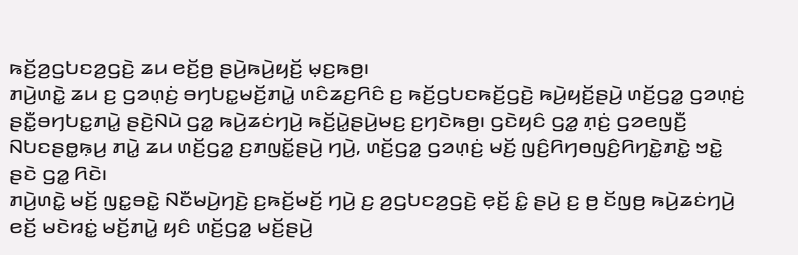ꤒꤢꤩ꤬ꤤ꤬ꤞꤝꤢꤤ꤬ꤞꤢꤧ꤬ ꤘꤣ ꤕꤢꤩ꤬ꤥ꤬ ꤔꤣꤧ꤬ꤒꤣꤧ꤬ꤟꤢꤩ꤬ ꤗ꤫ꤢ꤬ꤒꤥ꤬꤯
ꤊꤣꤧ꤬ꤛꤢꤧ꤭ ꤘꤣ ꤢ꤬ ꤞꤤꤛ꤫ꤢꤦ꤬ ꤋꤚꤝꤢ꤭ꤗꤢꤩ꤬ꤊꤣꤧ꤭ ꤛꤢꤨꤘꤢ꤬ꤖꤢꤨ ꤢ꤬ ꤒꤢꤩ꤬ꤞꤝꤢꤒꤢꤩ꤬ꤞꤢꤧ꤬ ꤒꤣꤧ꤬ꤟꤢꤩ꤬ꤔꤣꤧ꤬ ꤛꤢꤩ꤬ꤞꤤ꤭ ꤞꤤꤛ꤫ꤢꤦ꤬ ꤔꤢꤪ꤭ꤋꤚꤝꤢ꤭ꤊꤣꤧ꤭ ꤔꤢꤧ꤬ꤡꤣꤧ ꤞꤤ꤭ ꤒꤣꤧ꤬ꤘꤢꤦꤚꤣꤧ꤬ ꤒꤢꤩ꤬ꤣꤧ꤭ꤔꤣꤧ꤬ꤗꤢ꤬ ꤢ꤬ꤚꤢꤧꤒꤥ꤬꤯ ꤞꤢꤧꤟꤢꤨ ꤞꤤ꤭ ꤊ꤫ꤢꤦ꤬ ꤞꤤꤕꤜꤢꤪ꤬ ꤡꤝꤢꤔꤥ꤭ꤒ꤫ꤣ꤬ ꤊꤣꤧ꤭ ꤘꤣ ꤛꤢꤩ꤬ꤞꤤ꤭ ꤢ꤬ꤊꤜꤢꤩ꤭ꤔꤣꤧ꤬ ꤚꤣꤧ꤬, ꤛꤢꤩ꤬ꤞꤤ꤭ ꤞꤤꤛ꤫ꤢꤦ꤬ ꤗꤢꤩ꤬ ꤜꤢꤨ꤬ꤖꤚꤥꤜꤢꤨ꤬ꤖꤚꤢꤧ꤭ꤊꤢꤧ꤭ ꤠꤢꤧ꤭ ꤔꤢꤧ ꤞꤤ꤭ ꤖꤢꤧ꤯
ꤊꤣꤧ꤬ꤛꤢꤧ꤭ ꤗꤢꤩ꤬ ꤜꤢ꤭ꤋꤢꤧ꤭ ꤡꤢꤪꤗꤣꤧ꤬ꤚꤢꤧ꤬ ꤢ꤬ꤒꤢꤩ꤬ꤗꤢꤩ꤬ ꤚꤣꤧ꤬ ꤢ꤬ ꤤ꤬ꤞꤝꤢꤤ꤬ꤞꤢꤧ꤬ ꤕ꤫ꤢꤩ꤬ ꤢꤨ꤭ ꤔꤣꤧ꤬ ꤢ꤬ ꤥ꤬ ꤢꤩꤜꤥ꤬ ꤒꤣꤧ꤬ꤘꤢꤦꤚꤣꤧ꤬ ꤕꤢꤩ꤬ ꤗꤢꤧꤙꤢꤦ꤭ ꤗꤢꤩ꤬ꤊꤣꤧ꤭ ꤟꤢꤨ ꤛꤢꤩ꤬ꤞꤤ꤭ ꤗꤢꤩ꤬ꤔꤣꤧ꤬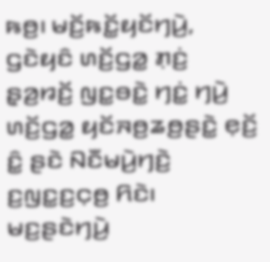ꤒꤥ꤬꤯ ꤗꤢꤩ꤬ꤒꤢꤩ꤭ꤟꤢꤩꤚꤣꤧ꤬, ꤞꤢꤧꤟꤢꤨ ꤛꤢꤩ꤬ꤞꤤ꤭ ꤊ꤫ꤢꤦ꤬ ꤔ꤫ꤤ꤬ꤙꤢꤩ꤬ ꤜꤢ꤭ꤋꤢꤧ꤭ ꤚꤢꤦ꤭ ꤚꤣꤧ꤬ ꤛꤢꤩ꤬ꤞꤤ꤭ ꤟꤢꤩꤏꤥ꤬ꤘꤥ꤬ꤔꤢꤧ꤭ ꤕ꤫ꤢꤩ꤬ ꤢꤨ꤭ ꤔꤢꤧ ꤡꤢꤪꤗꤣꤧ꤬ꤚꤢꤧ꤬ ꤢ꤬ꤜꤢ꤭ꤢ꤬ꤍ꤫ꤥ꤬ ꤖꤢꤧ꤯ ꤗꤢ꤬ꤔꤢꤧꤚꤣꤧ꤬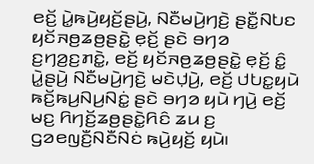ꤕꤢꤩ꤬ ꤣꤧ꤭ꤒꤣꤧ꤬ꤟꤢꤩ꤬ꤔꤣꤧ꤬, ꤡꤢꤪꤗꤣꤧ꤬ꤚꤢꤧ꤬ ꤔꤢꤪ꤭ꤡꤝꤢ ꤟꤢꤩꤏꤥ꤬ꤘꤥ꤬ꤔꤢꤧ꤭ ꤕ꤫ꤢꤩ꤬ ꤔꤢꤧ ꤋꤚꤤ ꤢ꤬ꤚꤤ꤬ꤢ꤬ꤊꤢꤧ꤭, ꤕꤢꤩ꤬ ꤟꤢꤩꤏꤥ꤬ꤘꤥ꤬ꤔꤢꤧ꤭ ꤕ꤫ꤢꤩ꤬ ꤢꤨ꤭ ꤣꤧ꤭ꤔꤣꤧ꤬ ꤡꤢꤪꤗꤣꤧ꤬ꤚꤢꤧ꤬ ꤗꤢꤧꤓ꤫ꤣꤧ꤬, ꤕꤢꤩ꤬ ꤓꤝꤢ꤭ꤟꤣꤧ ꤒꤢꤩ꤬ꤒꤣ꤬ꤡꤣ꤬ꤡꤢꤦ꤭ ꤔꤢꤧ ꤋꤚꤤ ꤟꤣꤧ ꤚꤣꤧ꤬ ꤕꤢꤩ꤬ ꤗꤢ꤬ ꤖꤚꤢꤩ꤬ꤘꤥ꤬ꤔꤢꤧ꤭ꤖꤢꤨ ꤘꤣ ꤢ꤬ ꤞꤤꤕꤜꤢꤪ꤬ꤡꤢꤪꤡꤢꤦ ꤒꤣꤧ꤬ꤟꤢꤩ꤬ ꤟꤣꤧ꤯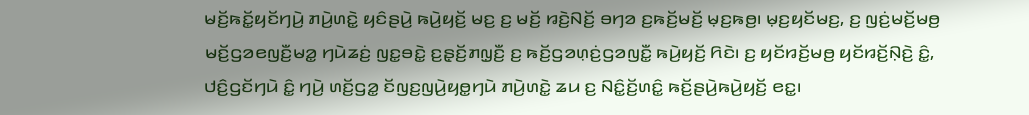ꤗꤢꤩ꤬ꤒꤢꤩ꤭ꤟꤢꤩꤚꤣꤧ꤬ ꤊꤣꤧ꤬ꤛꤢꤧ꤭ ꤟꤢꤨꤔꤣꤧ꤬ ꤒꤣꤧ꤬ꤟꤢꤩ꤬ ꤗꤢ꤬ ꤢ꤬ ꤗꤢꤩ꤬ ꤙꤢꤧ꤬ꤡꤢꤩ꤬ ꤋꤚꤤ ꤢ꤬ꤒꤢꤩ꤬ꤗꤢꤩ꤬ ꤗ꤫ꤢ꤬ꤒꤥ꤬꤯ ꤗ꤫ꤢ꤬ꤟꤢꤩꤗꤢ꤬, ꤢ꤬ ꤜꤢꤦ꤬ꤗꤢꤩ꤬ꤗꤥ꤬ ꤗꤢꤩ꤬ꤞꤤꤕꤜꤢꤪ꤬ꤗꤤ꤭ ꤚꤣꤧꤘꤢꤦ꤬ ꤜꤢ꤭ꤋꤢꤧ꤭ ꤢ꤬ꤔ꤫ꤢꤩ꤬ꤊꤜ꤫ꤢꤪ꤬ ꤢ꤬ ꤒꤢꤩ꤬ꤞꤤꤛ꤫ꤢꤦ꤬ꤞꤤꤜꤢꤪ꤭ ꤒꤣꤧ꤬ꤟꤢꤩ꤬ ꤖꤢꤧ꤯ ꤢ꤬ ꤟꤢꤩꤙꤢꤩ꤬ꤗꤥ꤬ ꤟꤢꤩꤙꤢꤩ꤬ꤡ꤫ꤢꤧ꤬ ꤢꤨ꤭, ꤓꤢꤨ꤬ꤞꤢꤩꤚꤣꤧ ꤢꤨ꤭ ꤚꤣꤧ꤬ ꤛꤢꤩ꤬ꤞꤤ꤭ ꤢꤩꤜꤢ꤬ꤜꤣꤧ꤬ꤟꤥ꤭ꤚꤣꤧ ꤊꤣꤧ꤬ꤛꤢꤧ꤭ ꤘꤣ ꤢ꤬ ꤡꤢꤨ꤭ꤢꤩ꤬ꤛꤢꤨ꤭ ꤒꤢꤩ꤬ꤔꤣꤧ꤬ꤒꤣꤧ꤬ꤟꤢꤩ꤬ ꤕꤢ꤭꤯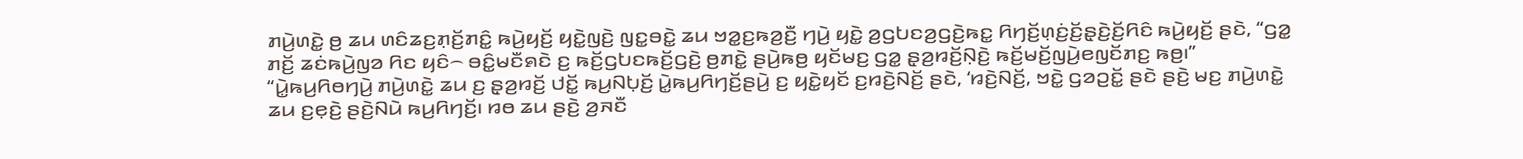ꤊꤣꤧ꤬ꤛꤢꤧ꤭ ꤥ꤬ ꤘꤣ ꤛꤢꤨꤘꤢ꤬ꤊ꤫ꤢꤩ꤬ꤊꤢꤨ꤭ ꤒꤣꤧ꤬ꤟꤢꤩ꤬ ꤟꤢꤧ꤭ꤜꤢꤧ꤬ ꤜꤢ꤭ꤋꤢꤧ꤭ ꤘꤣ ꤠꤤ꤭ꤢ꤬ꤒꤤ꤬ꤢꤪ꤬ ꤚꤣꤧ꤬ ꤟꤢꤧ꤭ ꤤ꤬ꤞꤝꤢꤤ꤬ꤞꤢꤧ꤬ꤒꤢ꤭ ꤖꤚꤢꤩ꤬ꤛ꤫ꤢꤦ꤬ꤢꤩ꤬ꤔ꤫ꤢꤧ꤬ꤢꤩ꤬ꤖꤢꤨ ꤒꤣꤧ꤬ꤟꤢꤩ꤬ ꤔꤢꤧ, “ꤞꤤ꤭ ꤊꤢꤩ꤬ ꤘꤢꤦꤒꤣꤧ꤬ꤜꤤ ꤖꤢ ꤟꤢꤨ꤮ ꤋꤢꤨ꤭ꤗꤢꤪꤎꤢꤧ ꤢ꤬ ꤒꤢꤩ꤬ꤞꤝꤢꤒꤢꤩ꤬ꤞꤢꤧ꤬ ꤥ꤬ꤊꤢꤧ꤭ ꤔꤣꤧ꤬ꤒꤥ꤬ ꤟꤢꤩꤗꤢ꤬ ꤞꤤ꤭ ꤔ꤫ꤤ꤬ꤙꤢꤩ꤬ꤡ꤫ꤢꤧ꤬ ꤒꤢꤩ꤬ꤗꤢꤩ꤬ꤜꤣꤧ꤬ꤕꤜꤢꤩꤊꤢ꤬ ꤒꤥ꤬꤯”
“ꤣꤧ꤭ꤒꤣ꤬ꤖꤥꤚꤣꤧ꤬ ꤊꤣꤧ꤬ꤛꤢꤧ꤭ ꤘꤣ ꤢ꤬ ꤔ꤫ꤤ꤬ꤙꤢꤩ꤬ ꤓꤢꤩ꤭ ꤒꤣ꤬ꤡꤝ꤫ꤢꤩ꤬ ꤣꤧ꤭ꤒꤣ꤬ꤖꤚꤢꤩ꤬ꤔꤣꤧ꤬ ꤢ꤬ ꤟꤢꤧ꤭ꤟꤢꤩ ꤢ꤬ꤙꤢꤧ꤬ꤡꤢꤩ꤬ ꤔꤢꤧ, ‘ꤙꤢꤧ꤬ꤡꤢꤩ꤬, ꤠꤢꤧ꤭ ꤞꤤꤑꤢꤩ꤭ ꤔꤢꤧ ꤔꤢꤧ꤬ ꤗꤢ꤬ ꤊꤣꤧ꤬ꤛꤢꤧ꤭ ꤘꤣ ꤢ꤬ꤕ꤫ꤢꤧ꤬ ꤔꤢꤧ꤬ꤡꤣꤧ ꤒꤣ꤬ꤖꤚꤢꤩ꤬꤯ ꤙꤥ ꤘꤣ ꤔꤢꤧ꤬ ꤤ꤬ꤏꤢꤪ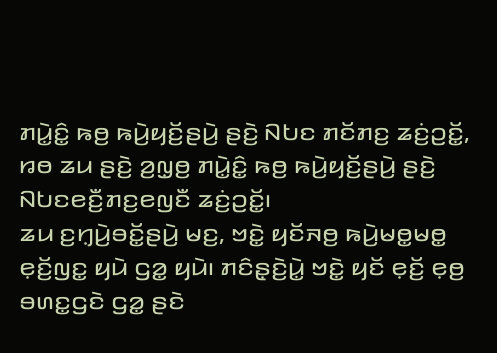ꤊꤣꤧ꤭ꤢꤨ꤭ ꤒꤥ꤬ ꤒꤣꤧ꤬ꤟꤢꤩ꤬ꤔꤣꤧ꤬ ꤔꤢꤧ꤬ ꤡꤝꤢ ꤊꤢꤩꤊꤢ꤬ ꤘꤢꤦ꤬ꤑꤢꤩ꤭, ꤙꤥ ꤘꤣ ꤔꤢꤧ꤬ ꤤ꤬ꤜ꤫ꤥ꤬ ꤊꤣꤧ꤭ꤢꤨ꤭ ꤒꤥ꤬ ꤒꤣꤧ꤬ꤟꤢꤩ꤬ꤔꤣꤧ꤬ ꤔꤢꤧ꤬ ꤡꤝꤢꤕꤢꤪ꤬ꤊꤢ꤬ꤕꤜꤢꤪ ꤘꤢꤦ꤬ꤑꤢꤩ꤭꤯
ꤘꤣ ꤢ꤬ꤚ꤫ꤣꤧ꤬ꤋꤢꤩ꤭ꤔꤣꤧ꤬ ꤗꤢ꤬, ꤠꤢꤧ꤭ ꤟꤢꤩꤏꤥ꤬ ꤒꤣꤧ꤬ꤗꤥ꤭ꤗꤥ꤭ ꤕ꤫ꤢꤩ꤬ꤜꤢ꤭ ꤟꤣꤧ ꤞꤤ꤭ ꤟꤣꤧ꤯ ꤊꤢꤨꤔ꤫ꤢꤧ꤬ꤣꤧ꤭ ꤠꤢꤧ꤭ ꤟꤢꤩ ꤕ꤫ꤢꤩ꤬ ꤕ꤫ꤥ꤬ ꤋꤛꤢ꤭ꤞꤢꤧ ꤞꤤ꤭ ꤔꤢꤧ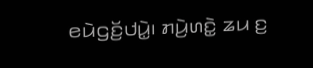ꤕꤣꤧꤞꤢꤩ꤬ꤓꤣꤧ꤭꤯ ꤊꤣꤧ꤬ꤛꤢꤧ꤭ ꤘꤣ ꤢ꤬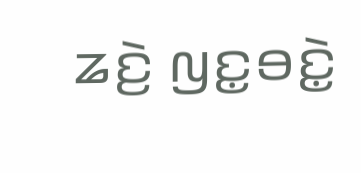ꤘꤢꤧ꤬ ꤜꤢ꤭ꤋꤢꤧ꤭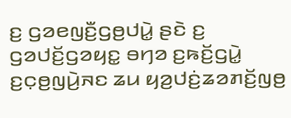ꤢ꤬ ꤞꤤꤕꤜꤢꤪ꤬ꤞꤥ꤬ꤓꤣꤧ꤭ ꤔꤢꤧ ꤢ꤬ ꤞꤤꤓꤢꤩ꤬ꤞꤤꤟꤢ꤭ ꤋꤚꤤ ꤢ꤬ꤒꤢꤩ꤬ꤞꤣꤧ꤭ ꤢ꤬ꤍ꤫ꤥ꤬ꤜꤣꤧ꤬ꤏꤢ ꤘꤣ ꤟꤤ꤬ꤓꤢꤦ꤬ꤘꤤꤊꤢꤩ꤬ꤜꤥ꤬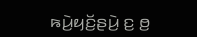ꤒꤣꤧ꤬ꤟꤢꤩ꤬ꤔꤣꤧ꤬ ꤢ꤬ ꤥ꤬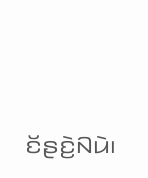ꤢꤩꤔꤢꤧ꤬ꤡꤣꤧ꤯